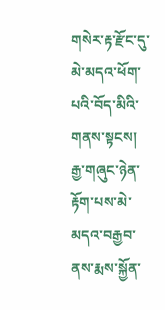གསེར་རྟ་རྫོང་དུ་མེ་མདའ་ཕོག་པའི་བོད་མིའི་གནས་སྟངས།
རྒྱ་གཞུང་ཉེན་རྟོག་པས་མེ་མདའ་བརྒྱབ་ནས་རྨས་སྐྱོན་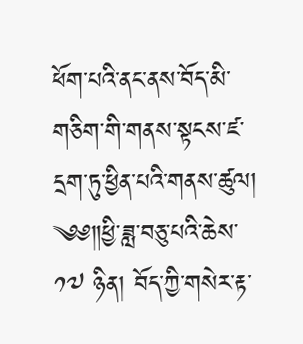ཕོག་པའི་ནང་ནས་བོད་མི་གཅིག་གི་གནས་སྟངས་ཛ་དྲག་ཏུ་ཕྱིན་པའི་གནས་ཚུལ།
༄༅༎ཕྱི་ཟླ་བཅུ་པའི་ཆེས་ ༡༧ ཉིན། བོད་ཀྱི་གསེར་རྟ་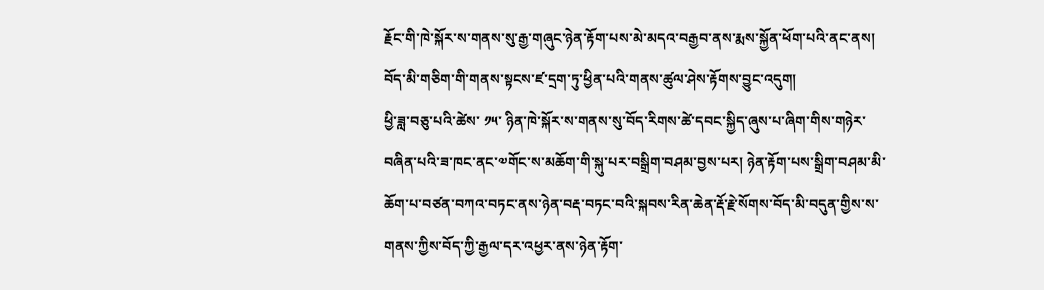རྗོང་གི་ཁེ་སྐོར་ས་གནས་སུ་རྒྱ་གཞུང་ཉེན་རྟོག་པས་མེ་མདའ་བརྒྱབ་ནས་རྨས་སྐྱོན་ཕོག་པའི་ནང་ནས། བོད་མི་གཅིག་གི་གནས་སྟངས་ཛ་དྲག་ཏུ་ཕྱིན་པའི་གནས་ཚུལ་ཤེས་རྟོགས་བྱུང་འདུག།
ཕྱི་ཟླ་བཅུ་པའི་ཚེས་ ༡༥་ ཉིན་ཁེ་སྐོར་ས་གནས་སུ་བོད་རིགས་ཚེ་དབང་སྐྱིད་ཞུས་པ་ཞིག་གིས་གཉེར་བཞིན་པའི་ཟ་ཁང་ནང་༧གོང་ས་མཆོག་གི་སྐུ་པར་བསྒྲིག་བཤམ་བྱས་པར། ཉེན་རྟོག་པས་སྒྲིག་བཤམ་མི་ཆོག་པ་བཙན་བཀའ་བཏང་ནས་ཉེན་བརྡ་བཏང་བའི་སྐབས་རིན་ཆེན་རྡོ་རྗེ་སོགས་བོད་མི་བདུན་གྱིས་ས་གནས་ཀྱིས་བོད་ཀྱི་རྒྱལ་དར་འཕྱར་ནས་ཉེན་རྟོག་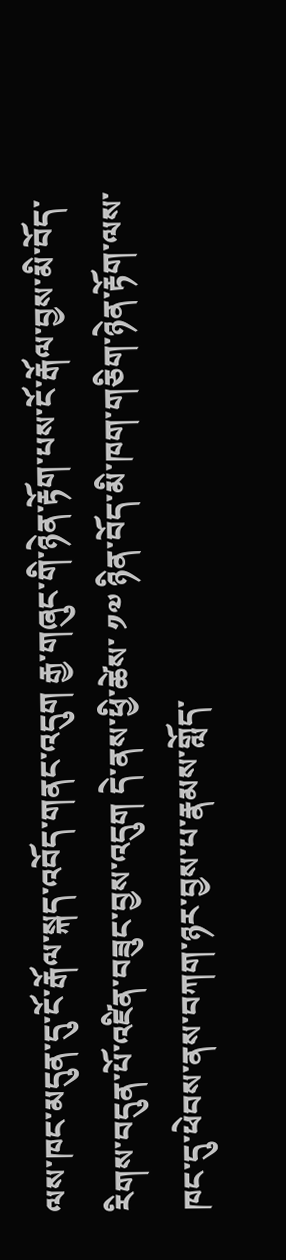ལས་ཁང་མདུན་དུ་ངོ་རྒོལ་སྐད་འབོད་གནང་འདུག རྒྱ་གཞུང་གི་ཉེན་རྟོག་པས་ངོ་རྒོལ་བྱས་མི་བོད་རིགས་བདུན་པོ་འཛིན་བཟུང་བྱས་འདུག དེ་ནས་ཕྱི་ཚེས་ ༡༧ ཉིན་བོད་མི་ཁག་གཅིག་ཉེན་རྟོག་ལས་ཁང་དུ་ཕེབས་ནས་བཀག་ཉར་བྱས་པ་རྣམས་གློད་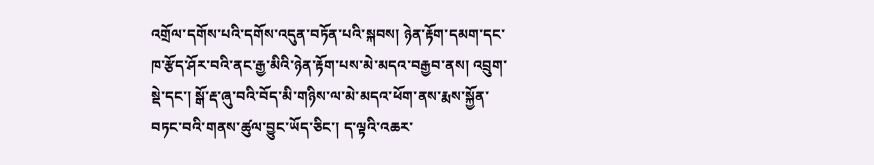འགྲོལ་དགོས་པའི་དགོས་འདུན་བཏོན་པའི་སྐབས། ཉེན་རྟོག་དམག་དང་ཁ་རྩོད་ཤོར་བའི་ནང་རྒྱ་མིའི་ཉེན་རྟོག་པས་མེ་མདའ་བརྒྱབ་ནས། འབྲུག་སྡེ་དང་། སྒོ་རྡ་ཞུ་བའི་བོད་མི་གཉིས་ལ་མེ་མདའ་ཕོག་ནས་རྨས་སྐྱོན་བཏང་བའི་གནས་ཚུལ་བྱུང་ཡོད་ཅིང་། ད་ལྟའི་འཆར་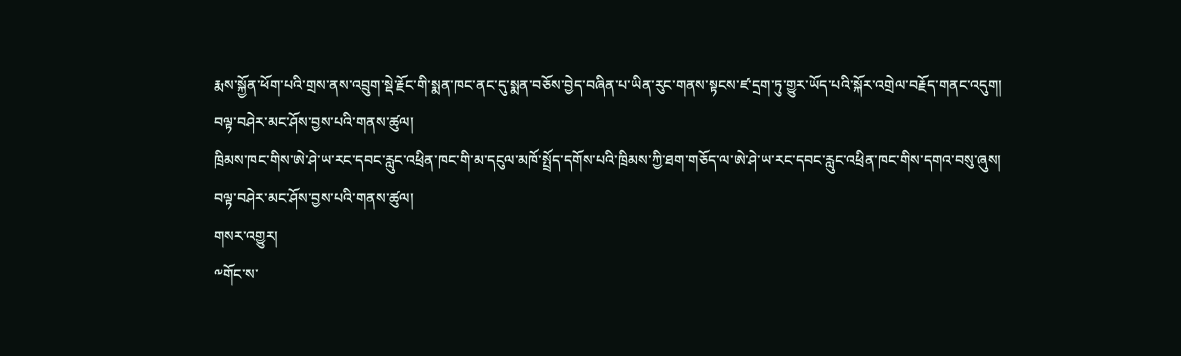རྨས་སྐྱོན་ཕོག་པའི་གྲས་ནས་འབྲུག་སྡེ་རྗོང་གི་སྨན་ཁང་ནང་དུ་སྨན་བཅོས་བྱེད་བཞིན་པ་ཡིན་རུང་གནས་སྟངས་ཛ་དྲག་ཏུ་གྱུར་ཡོད་པའི་སྐོར་འགྲེལ་བརྗོད་གནང་འདུག།
བལྟ་བཤེར་མང་ཤོས་བྱས་པའི་གནས་ཚུལ།
ཁྲིམས་ཁང་གིས་ཨེ་ཤེ་ཡ་རང་དབང་རླུང་འཕྲིན་ཁང་གི་མ་དངུལ་མཁོ་སྤྲོད་དགོས་པའི་ཁྲིམས་ཀྱི་ཐག་གཅོད་ལ་ཨེ་ཤེ་ཡ་རང་དབང་རླུང་འཕྲིན་ཁང་གིས་དགའ་བསུ་ཞུས།
བལྟ་བཤེར་མང་ཤོས་བྱས་པའི་གནས་ཚུལ།
གསར་འགྱུར།
༸གོང་ས་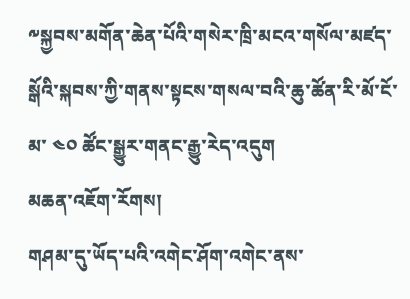༸སྐྱབས་མགོན་ཆེན་པོའི་གསེར་ཁྲི་མངའ་གསོལ་མཛད་སྒོའི་སྐབས་ཀྱི་གནས་སྟངས་གསལ་བའི་ཆུ་ཚོན་རི་མོ་ངོ་མ་ ༤༠ ཚོང་སྒྱུར་གནང་རྒྱུ་རེད་འདུག
མཆན་འཇོག་རོགས།
གཤམ་དུ་ཡོད་པའི་འགེང་ཤོག་འགེང་ནས་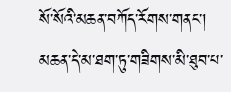སོ་སོའི་མཆན་བཀོད་རོགས་གནང་། མཆན་དེ་མ་ཐག་ཏུ་གཟིགས་མི་ཐུབ་པ་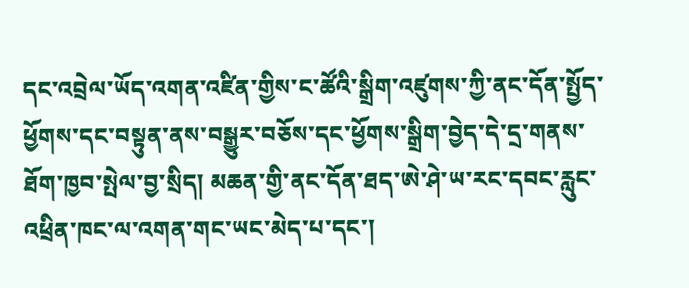དང་འབྲེལ་ཡོད་འགན་འཛིན་གྱིས་ང་ཚོའི་སྒྲིག་འཛུགས་ཀྱི་ནང་དོན་སྤྱོད་ཕྱོགས་དང་བསྟུན་ནས་བསྒྱུར་བཅོས་དང་ཕྱོགས་སྒྲིག་བྱེད་དེ་དྲ་གནས་ཐོག་ཁྱབ་སྤེལ་བྱ་སྲིད། མཆན་གྱི་ནང་དོན་ཐད་ཨེ་ཤེ་ཡ་རང་དབང་རླུང་འཕྲིན་ཁང་ལ་འགན་གང་ཡང་མེད་པ་དང་།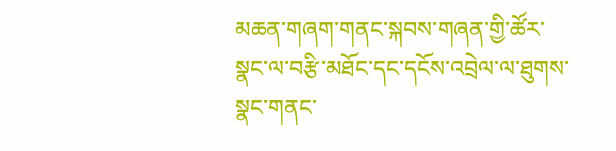མཆན་གཞག་གནང་སྐབས་གཞན་གྱི་ཚོར་སྣང་ལ་བརྩི་མཐོང་དང་དངོས་འབྲེལ་ལ་ཐུགས་སྣང་གནང་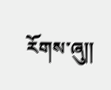རོགས་ཞུ༎